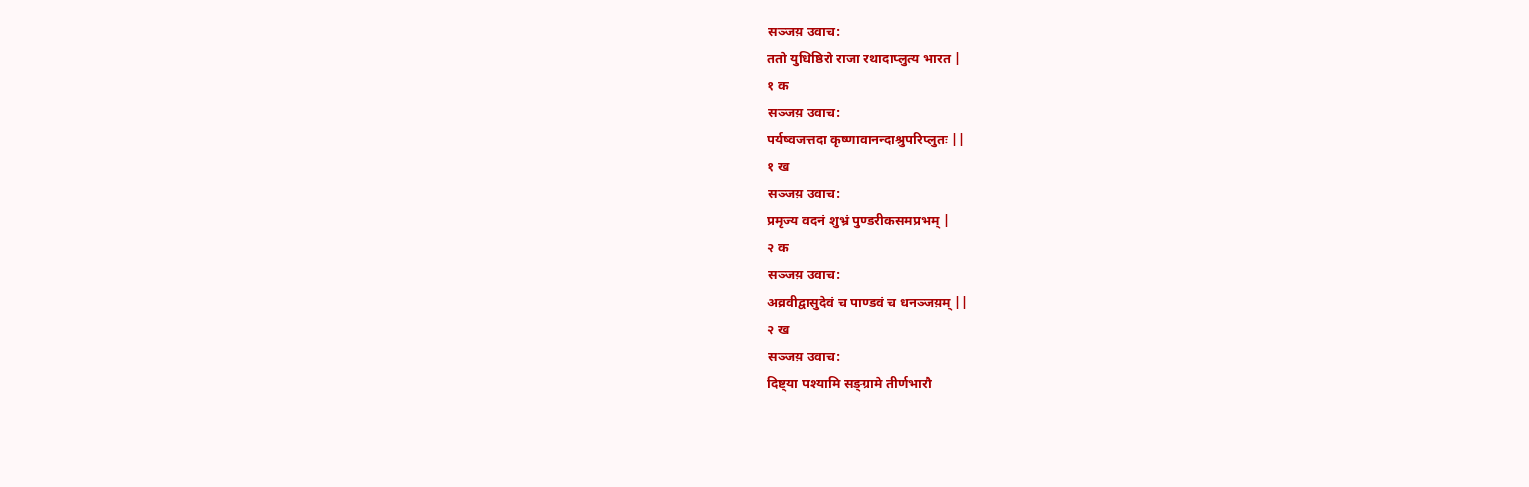सञ्जय़ उवाच:
ततो युधिष्ठिरो राजा रथादाप्लुत्य भारत |
१ क
सञ्जय़ उवाच:
पर्यष्वजत्तदा कृष्णावानन्दाश्रुपरिप्लुतः ||
१ ख
सञ्जय़ उवाच:
प्रमृज्य वदनं शुभ्रं पुण्डरीकसमप्रभम् |
२ क
सञ्जय़ उवाच:
अव्रवीद्वासुदेवं च पाण्डवं च धनञ्जय़म् ||
२ ख
सञ्जय़ उवाच:
दिष्ट्या पश्यामि सङ्ग्रामे तीर्णभारौ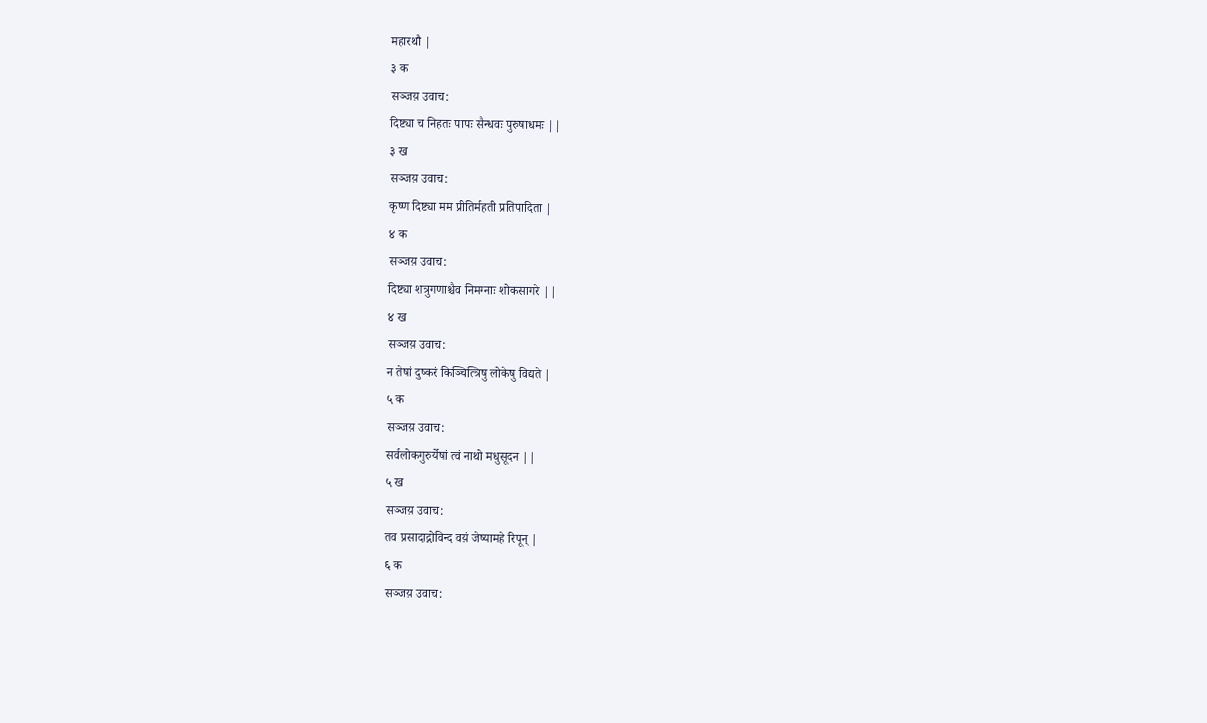महारथौ |
३ क
सञ्जय़ उवाच:
दिष्ट्या च निहतः पापः सैन्धवः पुरुषाधमः ||
३ ख
सञ्जय़ उवाच:
कृष्ण दिष्ट्या मम प्रीतिर्महती प्रतिपादिता |
४ क
सञ्जय़ उवाच:
दिष्ट्या शत्रुगणाश्चैव निमग्नाः शोकसागरे ||
४ ख
सञ्जय़ उवाच:
न तेषां दुष्करं किञ्चित्त्रिषु लोकेषु विद्यते |
५ क
सञ्जय़ उवाच:
सर्वलोकगुरुर्येषां त्वं नाथो मधुसूदन ||
५ ख
सञ्जय़ उवाच:
तव प्रसादाद्गोविन्द वय़ं जेष्यामहे रिपून् |
६ क
सञ्जय़ उवाच: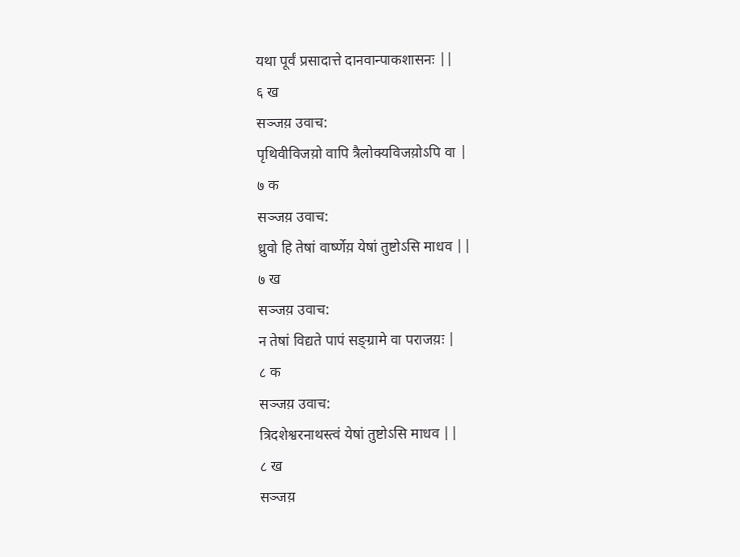यथा पूर्वं प्रसादात्ते दानवान्पाकशासनः ||
६ ख
सञ्जय़ उवाच:
पृथिवीविजय़ो वापि त्रैलोक्यविजय़ोऽपि वा |
७ क
सञ्जय़ उवाच:
ध्रुवो हि तेषां वार्ष्णेय़ येषां तुष्टोऽसि माधव ||
७ ख
सञ्जय़ उवाच:
न तेषां विद्यते पापं सङ्ग्रामे वा पराजय़ः |
८ क
सञ्जय़ उवाच:
त्रिदशेश्वरनाथस्त्वं येषां तुष्टोऽसि माधव ||
८ ख
सञ्जय़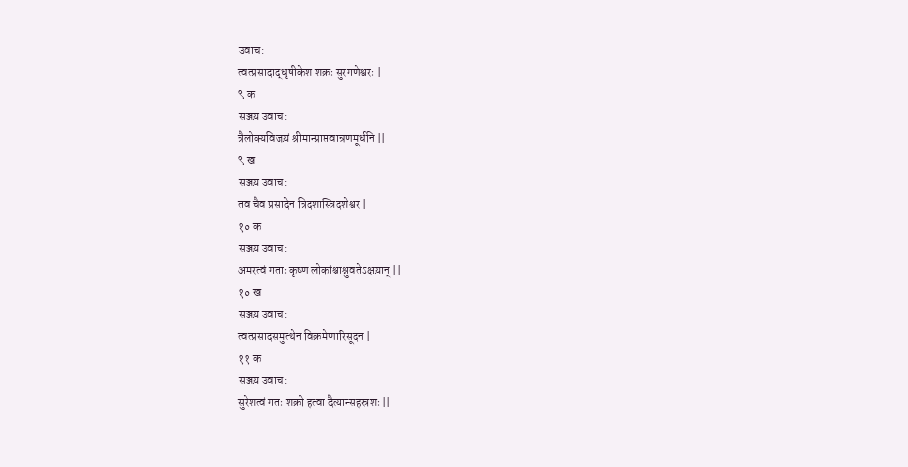उवाच:
त्वत्प्रसादाद्धृषीकेश शक्रः सुरगणेश्वरः |
९ क
सञ्जय़ उवाच:
त्रैलोक्यविजय़ं श्रीमान्प्राप्तवान्रणमूर्धनि ||
९ ख
सञ्जय़ उवाच:
तव चैव प्रसादेन त्रिदशास्त्रिदशेश्वर |
१० क
सञ्जय़ उवाच:
अमरत्वं गताः कृष्ण लोकांश्चाश्नुवतेऽक्षय़ान् ||
१० ख
सञ्जय़ उवाच:
त्वत्प्रसादसमुत्थेन विक्रमेणारिसूदन |
११ क
सञ्जय़ उवाच:
सुरेशत्वं गतः शक्रो हत्वा दैत्यान्सहस्रशः ||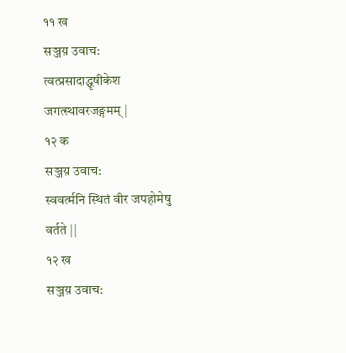११ ख
सञ्जय़ उवाच:
त्वत्प्रसादाद्धृषीकेश जगत्स्थावरजङ्गमम् |
१२ क
सञ्जय़ उवाच:
स्ववर्त्मनि स्थितं वीर जपहोमेषु वर्तते ||
१२ ख
सञ्जय़ उवाच: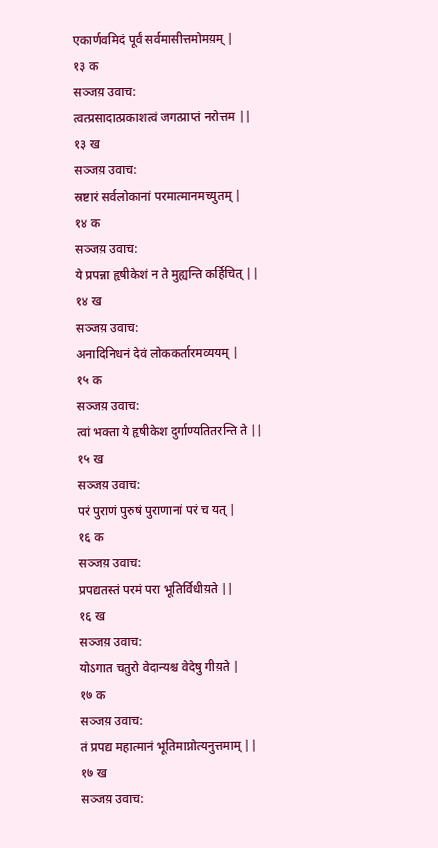एकार्णवमिदं पूर्वं सर्वमासीत्तमोमय़म् |
१३ क
सञ्जय़ उवाच:
त्वत्प्रसादात्प्रकाशत्वं जगत्प्राप्तं नरोत्तम ||
१३ ख
सञ्जय़ उवाच:
स्रष्टारं सर्वलोकानां परमात्मानमच्युतम् |
१४ क
सञ्जय़ उवाच:
ये प्रपन्ना हृषीकेशं न ते मुह्यन्ति कर्हिचित् ||
१४ ख
सञ्जय़ उवाच:
अनादिनिधनं देवं लोककर्तारमव्ययम् |
१५ क
सञ्जय़ उवाच:
त्वां भक्ता ये हृषीकेश दुर्गाण्यतितरन्ति ते ||
१५ ख
सञ्जय़ उवाच:
परं पुराणं पुरुषं पुराणानां परं च यत् |
१६ क
सञ्जय़ उवाच:
प्रपद्यतस्तं परमं परा भूतिर्विधीय़ते ||
१६ ख
सञ्जय़ उवाच:
योऽगात चतुरो वेदान्यश्च वेदेषु गीय़ते |
१७ क
सञ्जय़ उवाच:
तं प्रपद्य महात्मानं भूतिमाप्नोत्यनुत्तमाम् ||
१७ ख
सञ्जय़ उवाच: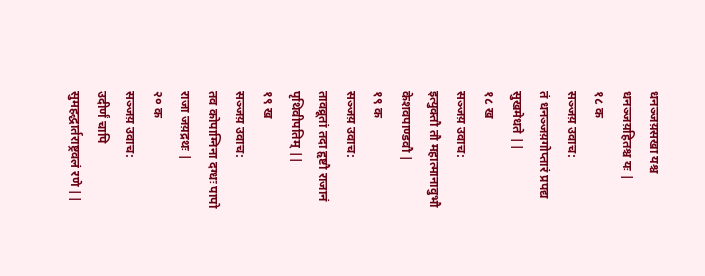धनञ्जय़सखा यश्च धनञ्जय़हितश्च यः |
१८ क
सञ्जय़ उवाच:
तं धनञ्जय़गोप्तारं प्रपद्य सुखमेधते ||
१८ ख
सञ्जय़ उवाच:
इत्युक्तौ तौ महात्मानावुभौ केशवपाण्डवौ |
१९ क
सञ्जय़ उवाच:
तावव्रूतां तदा हृष्टौ राजानं पृथिवीपतिम् ||
१९ ख
सञ्जय़ उवाच:
तव कोपाग्निना दग्धः पापो राजा जय़द्रथः |
२० क
सञ्जय़ उवाच:
उदीर्णं चापि सुमहद्धार्तराष्ट्रवलं रणे ||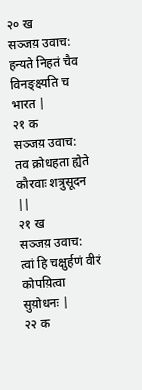२० ख
सञ्जय़ उवाच:
हन्यते निहतं चैव विनङ्क्ष्यति च भारत |
२१ क
सञ्जय़ उवाच:
तव क्रोधहता ह्येते कौरवाः शत्रुसूदन ||
२१ ख
सञ्जय़ उवाच:
त्वां हि चक्षुर्हणं वीरं कोपय़ित्वा सुय़ोधनः |
२२ क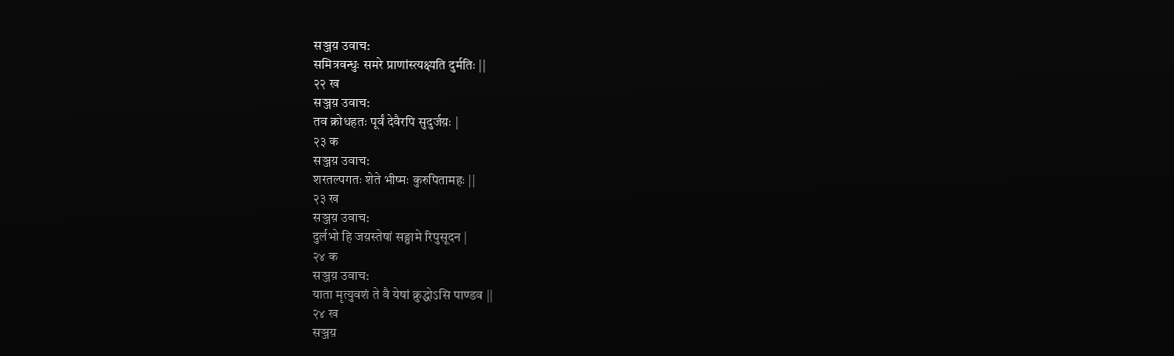सञ्जय़ उवाच:
समित्रवन्धुः समरे प्राणांस्त्यक्ष्यति दुर्मतिः ||
२२ ख
सञ्जय़ उवाच:
तव क्रोधहतः पूर्वं देवैरपि सुदुर्जय़ः |
२३ क
सञ्जय़ उवाच:
शरतल्पगतः शेते भीष्मः कुरुपितामहः ||
२३ ख
सञ्जय़ उवाच:
दुर्लभो हि जय़स्तेषां सङ्ग्रामे रिपुसूदन |
२४ क
सञ्जय़ उवाच:
याता मृत्युवशं ते वै येषां क्रुद्धोऽसि पाण्डव ||
२४ ख
सञ्जय़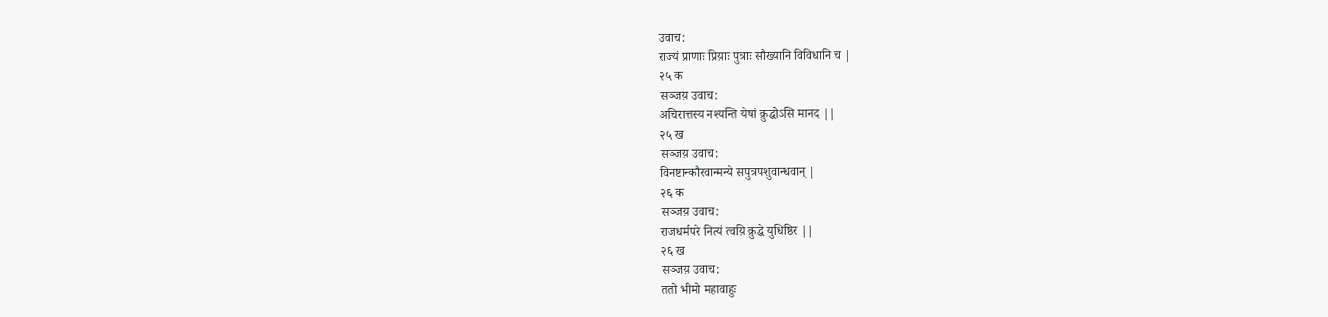उवाच:
राज्यं प्राणाः प्रिय़ाः पुत्राः सौख्यानि विविधानि च |
२५ क
सञ्जय़ उवाच:
अचिरात्तस्य नश्यन्ति येषां क्रुद्धोऽसि मानद ||
२५ ख
सञ्जय़ उवाच:
विनष्टान्कौरवान्मन्ये सपुत्रपशुवान्धवान् |
२६ क
सञ्जय़ उवाच:
राजधर्मपरे नित्यं त्वय़ि क्रुद्धे युधिष्ठिर ||
२६ ख
सञ्जय़ उवाच:
ततो भीमो महावाहुः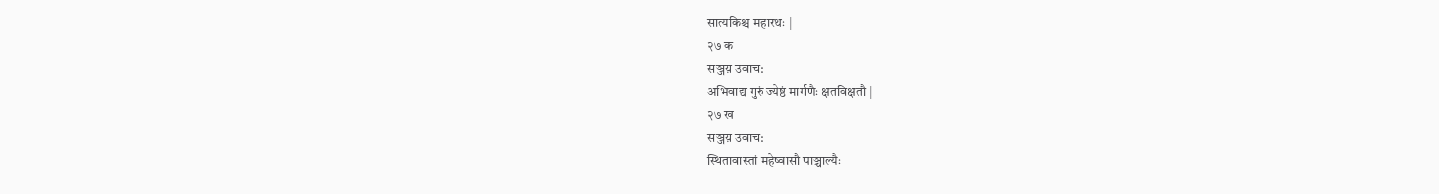सात्यकिश्च महारथः |
२७ क
सञ्जय़ उवाच:
अभिवाद्य गुरुं ज्येष्ठं मार्गणैः क्षतविक्षतौ |
२७ ख
सञ्जय़ उवाच:
स्थितावास्तां महेष्वासौ पाञ्चाल्यैः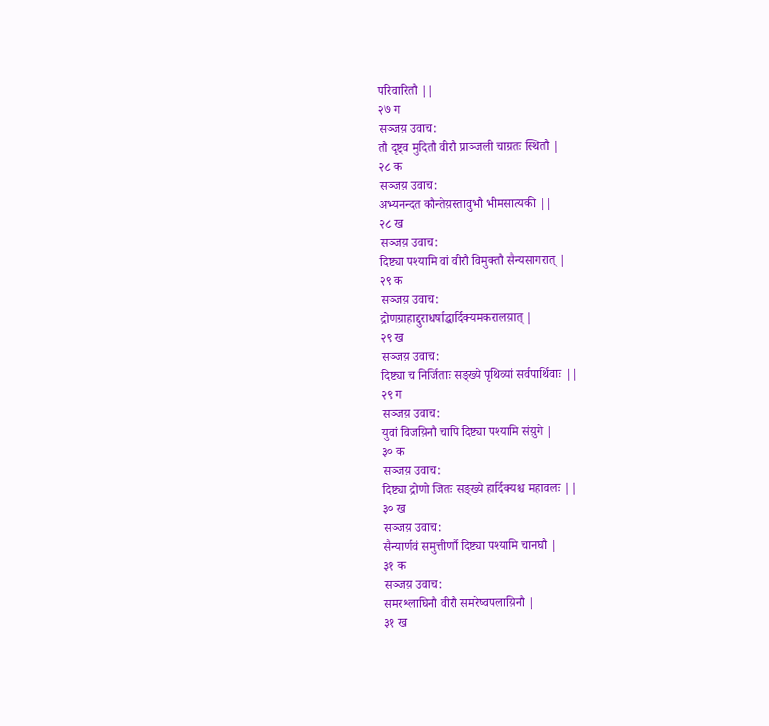परिवारितौ ||
२७ ग
सञ्जय़ उवाच:
तौ दृष्ट्व मुदितौ वीरौ प्राञ्जली चाग्रतः स्थितौ |
२८ क
सञ्जय़ उवाच:
अभ्यनन्दत कौन्तेय़स्तावुभौ भीमसात्यकी ||
२८ ख
सञ्जय़ उवाच:
दिष्ट्या पश्यामि वां वीरौ विमुक्तौ सैन्यसागरात् |
२९ क
सञ्जय़ उवाच:
द्रोणग्राहाद्दुराधर्षाद्धार्दिक्यमकरालय़ात् |
२९ ख
सञ्जय़ उवाच:
दिष्ट्या च निर्जिताः सङ्ख्ये पृथिव्यां सर्वपार्थिवाः ||
२९ ग
सञ्जय़ उवाच:
युवां विजय़िनौ चापि दिष्ट्या पश्यामि संय़ुगे |
३० क
सञ्जय़ उवाच:
दिष्ट्या द्रोणो जितः सङ्ख्ये हार्दिक्यश्च महावलः ||
३० ख
सञ्जय़ उवाच:
सैन्यार्णवं समुत्तीर्णौ दिष्ट्या पश्यामि चानघौ |
३१ क
सञ्जय़ उवाच:
समरश्लाघिनौ वीरौ समरेष्वपलाय़िनौ |
३१ ख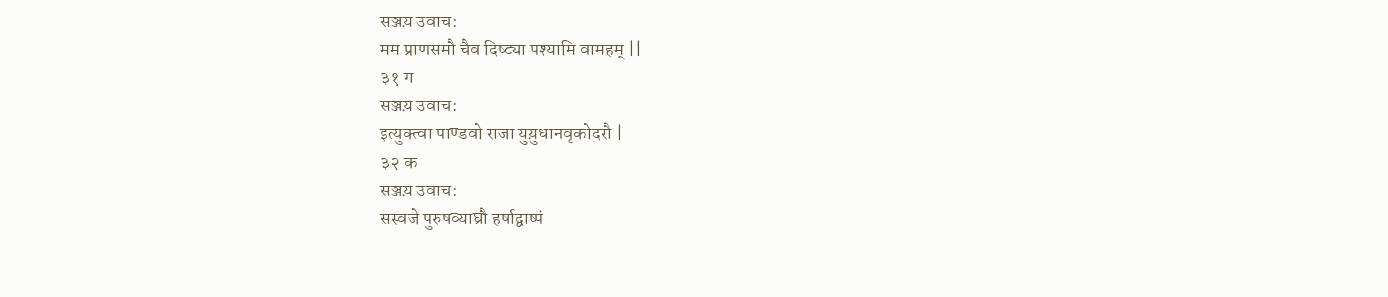सञ्जय़ उवाच:
मम प्राणसमौ चैव दिष्ट्या पश्यामि वामहम् ||
३१ ग
सञ्जय़ उवाच:
इत्युक्त्वा पाण्डवो राजा युय़ुधानवृकोदरौ |
३२ क
सञ्जय़ उवाच:
सस्वजे पुरुषव्याघ्रौ हर्षाद्वाष्पं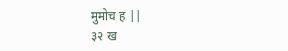मुमोच ह ||
३२ ख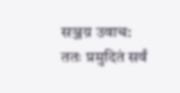सञ्जय़ उवाच:
ततः प्रमुदितं सर्वं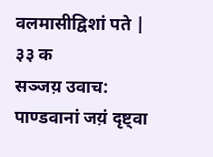वलमासीद्विशां पते |
३३ क
सञ्जय़ उवाच:
पाण्डवानां जय़ं दृष्ट्वा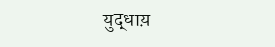युद्धाय़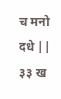च मनो दधे ||
३३ ख